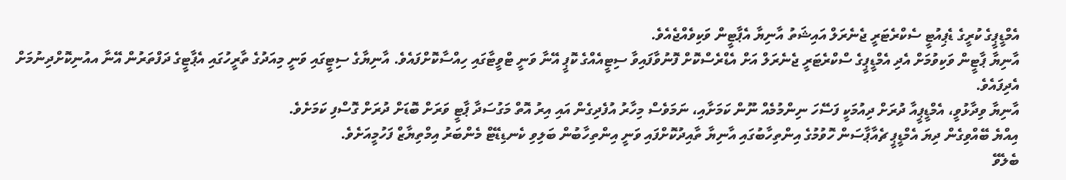އެމްޑީޕީގެ ކުރީގެ ޑެޕިއުޓީ ސެކްރެޓަރީ ޖެނެރަލް އައިޝަތު އާނިޔާ އެޕާޓީން ވަކިވެއްޖެއެވެ.
އާނިޔާ ޕާޓީން ވަކިވުމަށް އެދި އެމްޑީޕީގެ ސްކްރެޓަރީ ޖެނެރަލް އަށް އެޑްރެސްކޮށް ފޮނުވާފައިވާ ސިޓީއެއްގެ ކޮޕީ އޭނާ ވަނީ ޓްވީޓާގައި ހިއްސާކޮށްފައެވެ. އާނިޔާގެ ސިޓީގައި ވަނީ މިއަދުގެ ތާރީހުގައި އެޕާޓީގެ ދަފްތަރުން އޭނާ އއުނިކޮށްދިނުމަށް އެދިފައެވެ.
އާނިޔާ ވިދާޅުވީ، އެމްޑީޕީއާ ދުރަށް ދިއުމަކީ ފަސޭހަ ނިންމުމެއް ނޫން ކަމަށާއި، ނަމަވެސް މިހާރު އުފެދިގެން އައި އިރު އޮތް މަގުސަދާ ޕާޓީ ވަރަށް ބޮޑަށް ދުރަށް ގޮސްފި ކަމަށެވެ.
އިއްޔެ ބޭއްވިގެން ދިޔަ އެމްޑީޕީ ޗެއާޕާސަން ހޮވުމުގެ އިންތިހާބުގައި އާނިޔާ ތާއިދުކޮށްފައި ވަނީ އިންތިހާބުން ބަލިވި ކެނޑިޑޭޓް މެންބަރު އިމްތިޔާޒް ފަހުމީއަށެވެ.
ބެލެވޭ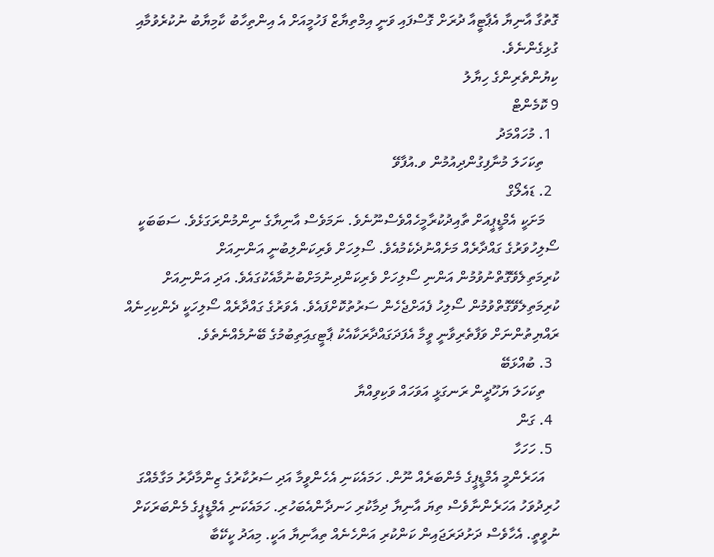ގޮތުގާ އާނިޔާ އެޕާޓީއާ ދުރަށް ގޮސްފައި ވަނީ އިމްތިޔާޒް ފަހުމީއަށް އެ އިންތިހާބު ކާމިޔާބު ނުކުރެވުމާއި ގުޅިގެންނެވެ.
ކިޔުންތެރިންގެ ހިޔާލު
9 ކޮމެންޓް
  1. މުހައްމަދު
    ތިކަހަލަ މުނާފިގުންދިއުމުން ވ.އުފާވޭ
  2. ޑައެލޯގް
    މަށަކީ އެމްޑީޕީއަށް ތާއިދުކުރާމީހެއްވެސްނޫނެވެ. ނަމަވެސް އާނިޔާގެ ނިންމުންރަގަޅެވެ. ސަބަބަކީ ސޯލިހުވަރުގެ ގައްދާރެއް މަށެއްނުދެކެމުއެވެ. ސޯލިހަށް ވެރިކަންލިބުނީ އަންނިއަށް ކުރިމަތިލެވޭގޮތްނުވުމުން އަންނި ސޯލިހަށް ވެރިކަންދިނުމަށްބުނުމާއެކުގައެވެ. އަދި އަންނިއަށް ކުރިމަތިލެވޭގޮތްވުމުން ސޯލިހު ފެއަށްޖެހެން ސަރުތުކޮށްފައެވެ. އެވަރުގެ ގައްދާރެއް ސޯލިހަކީ ދެންކިހިނެއް ރައްޔިތުންނަށް ވަފާތެރިވާނީ ވީމާ އެފަދަގައްދާރަކާއެކު ޕާޓީގއަިތިބުމުގެ ބޭނުމެއްނެތެވެ.
  3. ބުއްޅަބޭ
    ތިކަހަލަ ޔަހޫދީން ރަނގަޅީ އަވަހައް ވަކިވިއްޔާ
  4. ގަން
  5. ހަހަހާ
    އަހަރެންމީ އެމްޑީޕީގެ މެންބަރެއް ނޫން. ހަމައެކަނި އެހެންވީމާ އަދި ސަރުކާރުގެ ޒިންމާދާރު މަގާމެއްގަ ހުރިދުވަހު އަހަރެންނާވެސް ތިޔަ އާނިޔާ ދިމާކުރި ހަނދާންއެބަހުރި. ހަމައެކަނި އެމްޑީޕީގެ މެންބަރަކަށް ނުވީތީ. އެހާވެސް ދަށުދަރަޖައިން ކަންކުރި އަންހެނެއް ތިއާނިޔާ އަކީ. މިއަދު ކީކޭބާ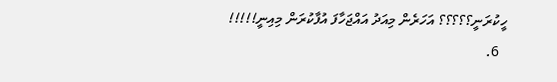ހީކުރަނީ؟؟؟؟؟ އަހަރެން މިއަދު އައްޖަހާފަ އުފާކުރަން މިއިނީ!!!!!
  6.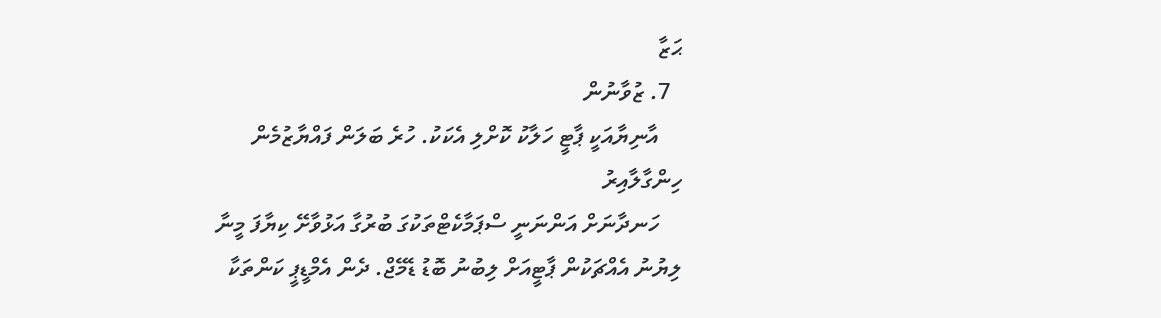ޙަޒާ
  7. ޒުވާނުން
    އާނިޔާއަކީ ޕާޓީ ހަލާކު ކޮށްލި އެކަކު. ހުރެ ބަލަން ފައްޔާޒުމެން ހިންގާލާއިރު
    ހަނދާނަށް އަންނަނީ ސްޕަމާކެޓްތަކުގަ ބުރުގާ އަޅުވާށޭ ކިޔާފަ މީނާ ލިޔުނު އެއްޗަކުން ޕާޓީއަށް ލިބުނު ބޮޑު ޑެމޭޖް. ދެން އެމްޑީޕީ ކަންތަކާ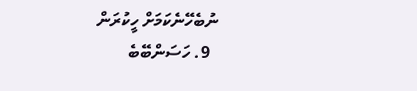ނުބެހޭނެކަމަށް ހީކުރަން
  9. ހަސަންބޭބެ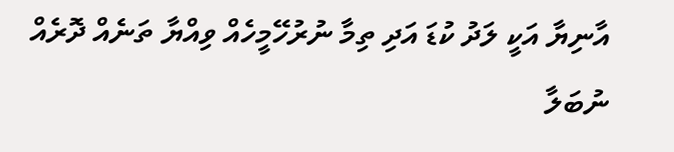އާނިޔާ އަކީ ލަދު ކުޑަ އަދި ތިމާ ނުރުހޭމީހެއް ވިއްޔާ ތަނެއް ދޮރެއް ނުބަލާ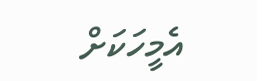އެމީހަކަށް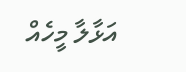އަޅާލާ މީހެއް